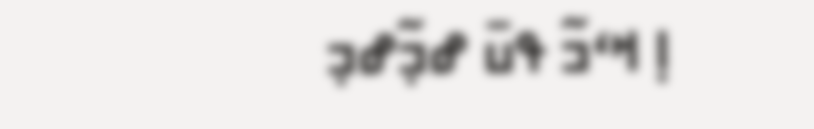ߊ߲ ߞߵߏ߬ ߟߎ߫ ߝߏ߲߬ߝߏ߲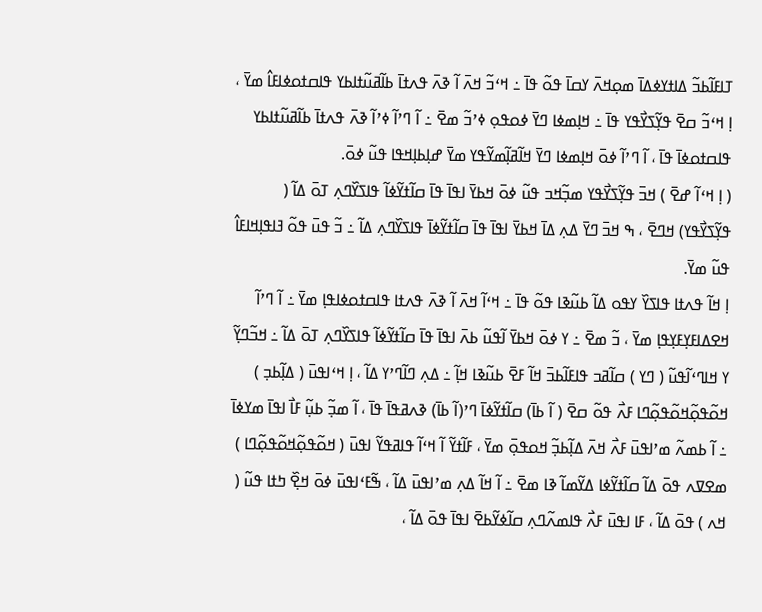ߠߊߓߊ߬ߕߏ߬ ߡߊߙߌߦߡߊ߫ ߘߋ߲ߞߍ߫ ߌߛߊ߫ ߟߋ߬ ߟߊ߫ ߸ ߞߵߏ߬ ߞߍ߫ ߊ߬ ߢߍ߫ ߟߍߙߊ߫ ߕߊ߬ߥߎ߬ߙߊߕߌ ߟߊߛߙߋߦߊߓߊ߮ ߘߌ߫ ، ߊ߲ ߞߵߏ߬ ߛߐ߫ ߟߌ߲߬ߖߌ߯ߟߌ ߟߊ߫ ߸ ߞߊ߲ߘߦߊ ߣߌ߫ ߦߋߟߋ߲ ߦߴߏ߬ ߘߐ߫ ߸ ߊ߬ ߣߴߊ߬ ߦߴߊ߬ ߢߍ߫ ߟߍߙߊ߫ ߕߊ߬ߥߎ߬ߙߊߕߌ ߟߊߛߙߋߦߊ߫ ߟߊ߫ ، ߊ߬ ߣߴߊ߬ ߦߋ߫ ߞߊ߲ߘߦߊ ߣߌ߫ ߞߊ߬ߥߊ߲߬ߘߌ߬ߟߌ ߘߌ߫ ߝߊ߲ߕߊ߲ߞߟߊ ߟߎ߬ ߦߋ߫.
( ߊ߲ ߞߵߊ߬ ߝߐ߫ ) ߞߏ߫ ߟߌ߲߬ߖߌ߯ߟߌ ߘߏ߲߬ߞߏ ߟߎ߬ ߦߋ߫ ߞߕߌ߫ ߊߟߊ߫ ߟߊ߫ ߛߊ߬ߙߌ߬ߦߊ߬ ߟߊߖߌ߰ߣߍ߲ ߠߋ߫ ߡߊ߬ ( ߟߌ߲߬ߖߌ߯ߟߌ) ߞߣߐ߫ ، ߒ ߞߏ߫ ߣߌ߫ ߡߍ߲ ߡߊ߫ ߞߕߌ߫ ߊߟߊ߫ ߟߊ߫ ߛߊ߬ߙߌ߬ߦߊ߫ ߟߊߖߌ߰ߣߍ߲ ߡߊ߬ ߸ ߏ߬ ߟߎ߫ ߟߋ߬ ߔߊߟߊ߲ߞߊߓߊ߮ ߟߎ߬ ߘߌ߫.
ߊ߲ ߞߊ߬ ߟߍߙߊ ߟߊߖߌ߰ ߌߟߋ ߡߊ߬ ߕߎ߬ߢߊ ߟߋ߬ ߟߊ߫ ߸ ߞߵߊ߬ ߞߍ߫ ߊ߬ ߢߍ߫ ߟߍߙߊ ߟߊߛߙߋߦߊߟߊ߲ ߘߌ߫ ߸ ߊ߬ ߣߴߊ߬ ߞߐߡߊߓߌ߲ߓߌ߲ߟߊ߲ ߘߌ߫ ، ߏ߬ ߘߐ߫ ߸ ߌ ߦߋ߫ ߞߕߌ߫ ߊ߬ߟߎ߬ ߕߍ߫ ߊߟߊ߫ ߟߊ߫ ߛߊ߬ߙߌ߬ߦߊ߬ ߟߊߖߌ߰ߣߍ߲ ߠߋ߫ ߡߊ߬ ߸ ߞߏ߬ߣߌ߲߬ ߌ ߞߊߣߵߊ߬ߟߎ߬ ( ߣߌ ) ߛߊ߬ߥߏ ߟߊߓߊ߬ߕߏ߫ ߞߊ߬ ߓߐ߫ ߕߎ߬ߢߊ ߞߊ߲߬ ߸ ߡߍ߲ ߣߊ߬ߣߴߌ ߡߊ߬ ، ߊ߲ ߞߵߊߟߎ߫ ( ߡߊ߲߬ߕߏ߲ ) ߞߋ߬ߟߋ߲߬ߞߋ߬ߟߋ߲߬ߣߊ ߓߍ߯ ߟߋ߬ ߛߐ߫ ( ߊ߬ ߕߊ߫) ߛߊ߬ߙߌ߬ߦߊ߫ ߣߴ(ߊ߬ ߕߊ߫) ߢߍߥߟߊ߫ ߟߊ߫ ، ߊ߬ ߘߏ߲߬ ߕߎ߲߬ ߓߊ߯ ߊߟߊ߫ ߘߌߦߊ߫ ߸ ߊ߬ ߕߘߍ߬ ߘߴߊߟߎ߫ ߓߍ߯ ߞߍ߫ ߡߊ߲߬ߕߏ߲߬ ߞߋߟߋ߲߫ ߘߌ߫ ، ߓߊ߬ߙߌ߬ ߊ߬ ߞߵߊ߬ ߟߊߥߟߌ߬ ߊߟߎ߫ ( ߞߋ߬ߟߋ߲߬ߞߋ߬ߟߋ߲߬ߣߊ ) ߘߐߜߍ ߟߋ߫ ߡߊ߬ ߛߊ߬ߙߌ߬ߦߊ ߡߌ߬ߘߊ߬ ߢߊ ߘߐ߫ ߸ ߊ߬ ߞߊ߬ ߡߍ߲ ߘߴߊߟߎ߫ ߡߊ߬ ، ߒ߬ߓߵߊߟߎ߫ ߦߋ߫ ߞߐ߲߰ ߤߙߊ ߟߎ߬ ( ߞߍ ) ߟߋ߫ ߡߊ߬ ، ߓߊ ߊߟߎ߫ ߓߍ߯ ߟߊߘߍ߬ߣߍ߲ ߛߊ߬ߦߌ߬ߕߐ߫ ߊߟߊ߫ ߟߋ߫ ߡߊ߬ ،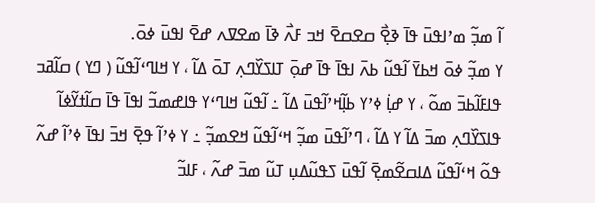ߊ߬ ߘߏ߲߬ ߘߴߊߟߎ߫ ߟߊ߫ ߢߐ߲߯ ߛߐߛߐ߫ ߞߏ ߓߍ߯ ߢߊ߫ ߘߐߜߍ ߝߐ߫ ߊߟߎ߫ ߦߋ߫.
ߌ ߘߏ߲߬ ߦߋ߫ ߞߕߌ߫ ߊ߬ߟߎ߬ ߕߍ߫ ߊߟߊ߫ ߟߊ߫ ߝߋ߲߫ ߠߊߖߌ߰ߣߍ߲ ߠߋ߫ ߡߊ߬ ، ߌ ߞߊߣߵߊ߬ߟߎ߬ ( ߣߌ ) ߛߊ߬ߥߏ ߟߊߓߊ߬ߕߏ߫ ߘߋ߬ ، ߌ ߝߊ߲߭ ߦߴߌ ߕߊ߲߬ߞߴߊ߬ߟߎ߫ ߡߊ߬ ߸ ߊ߬ߟߎ߬ ߞߊߣߵߌ ߟߊߝߘߏ߬ ߊߟߊ߫ ߟߊ߫ ߛߊ߬ߙߌ߬ߦߊ߬ ߟߊߖߌ߰ߣߍ߲ ߘߏ߫ ߡߊ߬ ߌ ߡߊ߬ ، ߣߴߊ߬ߟߎ߫ ߘߏ߲߬ ߞߵߊ߬ߟߎ߬ ߞߐߘߏ߲߬ ߸ ߌ ߦߴߊ߬ ߟߐ߲߫ ߞߏ߫ ߊߟߊ߫ ߦߴߊ߬ ߝߍ߬ ߟߋ߬ ߞߵߊ߬ߟߎ߬ ߡߊߛߐ߬ߘߐ߲߫ ߊ߬ߟߎ߫ ߖߟߎ߬ߡߎ߲ ߠߎ߬ ߘߏ߫ ߝߍ߬ ، ߓߊߏ߬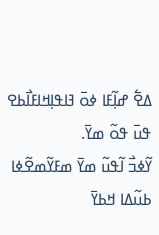ߡߐ߱ ߝߊ߲߬ߓߊ ߦߋ߫ ߔߊߟߊ߲ߞߊߓߊ߯ߕߐ ߟߎ߫ ߟߋ߬ ߘߌ߫.
ߌ߬ߦߏ߯ ߊ߬ߟߎ߬ ߘߌ߫ ߘߓߌ߬ߘߐ߬ߦߊ ߕߎ߬ߡߊ ߞߕߌ߫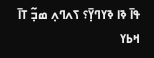ߟߊ߫ ߢߊ ߢߌߣߌ߲߫؟ ߖߍߣߍ߲ ߘߏ߲߬ ߠߊ߫ ߞߕߌ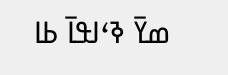ߘߌ߫ ߢߵߊߟߊ߫ ߕߊ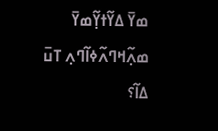ߘߌ߫ ߡߌ߬ߙߌ߲߬ߘߌ߫ ߘߍ߲߬ߞߣߍ߬ߦߊ߬ߣߍ߲ ߠߎ߫ ߡߊ߬؟